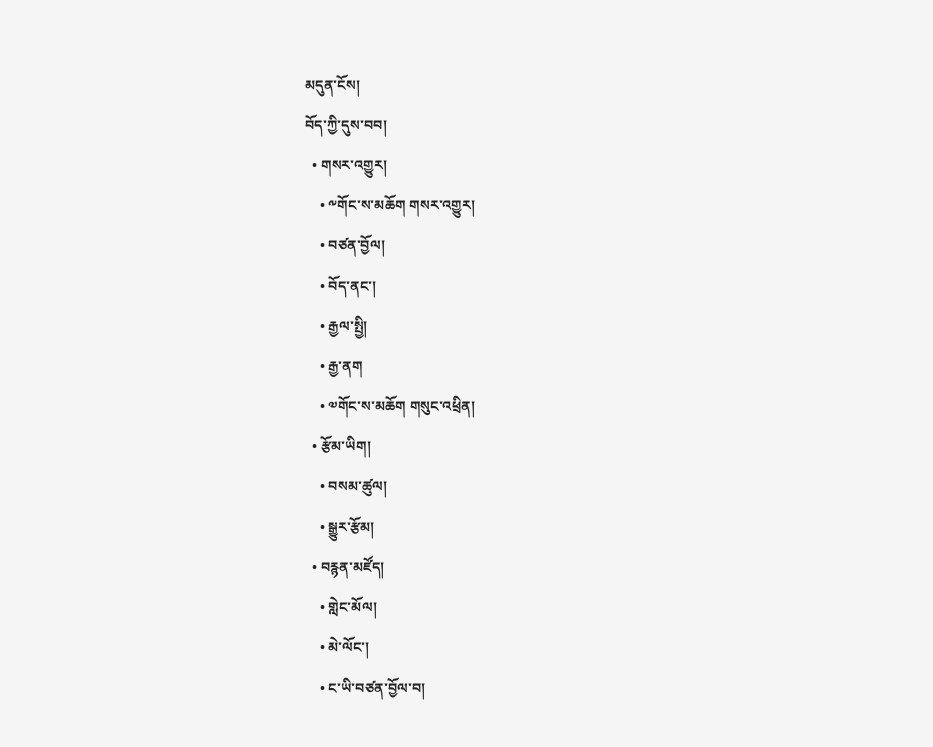མདུན་ངོས།
བོད་ཀྱི་དུས་བབ།
  • གསར་འགྱུར།
    • ༸གོང་ས་མཆོག གསར་འགྱུར།
    • བཙན་བྱོལ།
    • བོད་ནང་།
    • རྒྱལ་སྤྱི།
    • རྒྱ་ནག
    • ༧གོང་ས་མཆོག གསུང་འཕྲིན།
  • རྩོམ་ཡིག།
    • བསམ་ཚུལ།
    • སྒྱུར་རྩོམ།
  • བརྙན་མཛོད།
    • གླེང་མོལ།
    • མེ་ལོང་།
    • ང་ཡི་བཙན་བྱོལ་བ།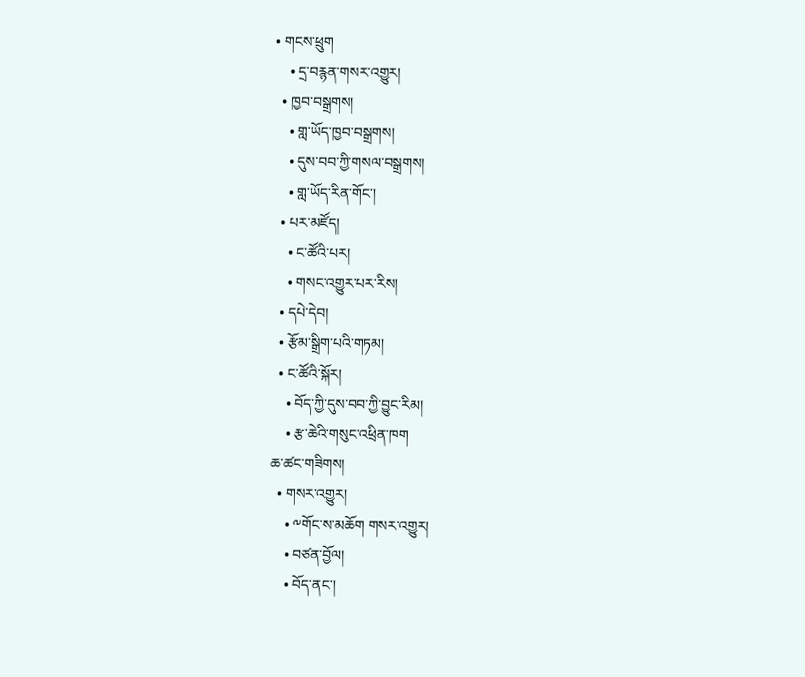• གངས་ཕྲུག
    • དྲ་བརྙན་གསར་འགྱུར།
  • ཁྱབ་བསྒྲགས།
    • གླ་ཡོད་ཁྱབ་བསྒྲགས།
    • དུས་བབ་ཀྱི་གསལ་བསྒྲགས།
    • གླ་ཡོད་རིན་གོང་།
  • པར་མཛོད།
    • ང་ཚོའི་པར།
    • གསང་འགྱུར་པར་རིས།
  • དཔེ་དེབ།
  • རྩོམ་སྒྲིག་པའི་གཏམ།
  • ང་ཚོའི་སྐོར།
    • བོད་ཀྱི་དུས་བབ་ཀྱི་བྱུང་རིམ།
    • རྩ་ཆེའི་གསུང་འཕྲིན་ཁག
ཆ་ཚང་གཟིགས།
  • གསར་འགྱུར།
    • ༸གོང་ས་མཆོག གསར་འགྱུར།
    • བཙན་བྱོལ།
    • བོད་ནང་།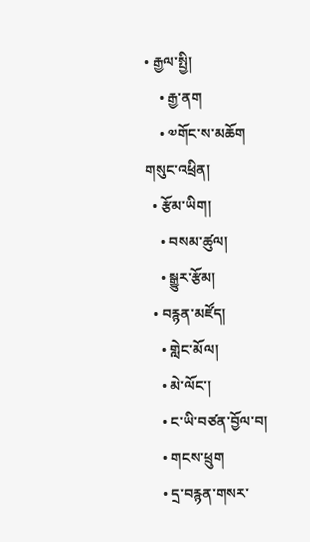• རྒྱལ་སྤྱི།
    • རྒྱ་ནག
    • ༧གོང་ས་མཆོག གསུང་འཕྲིན།
  • རྩོམ་ཡིག།
    • བསམ་ཚུལ།
    • སྒྱུར་རྩོམ།
  • བརྙན་མཛོད།
    • གླེང་མོལ།
    • མེ་ལོང་།
    • ང་ཡི་བཙན་བྱོལ་བ།
    • གངས་ཕྲུག
    • དྲ་བརྙན་གསར་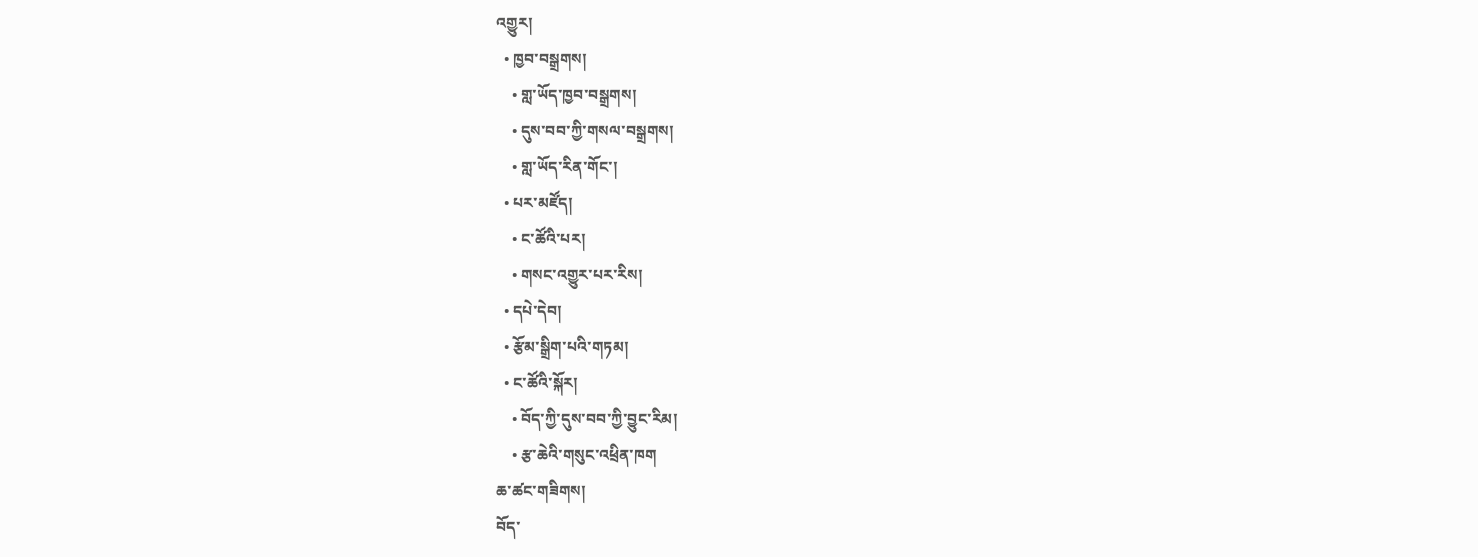འགྱུར།
  • ཁྱབ་བསྒྲགས།
    • གླ་ཡོད་ཁྱབ་བསྒྲགས།
    • དུས་བབ་ཀྱི་གསལ་བསྒྲགས།
    • གླ་ཡོད་རིན་གོང་།
  • པར་མཛོད།
    • ང་ཚོའི་པར།
    • གསང་འགྱུར་པར་རིས།
  • དཔེ་དེབ།
  • རྩོམ་སྒྲིག་པའི་གཏམ།
  • ང་ཚོའི་སྐོར།
    • བོད་ཀྱི་དུས་བབ་ཀྱི་བྱུང་རིམ།
    • རྩ་ཆེའི་གསུང་འཕྲིན་ཁག
ཆ་ཚང་གཟིགས།
བོད་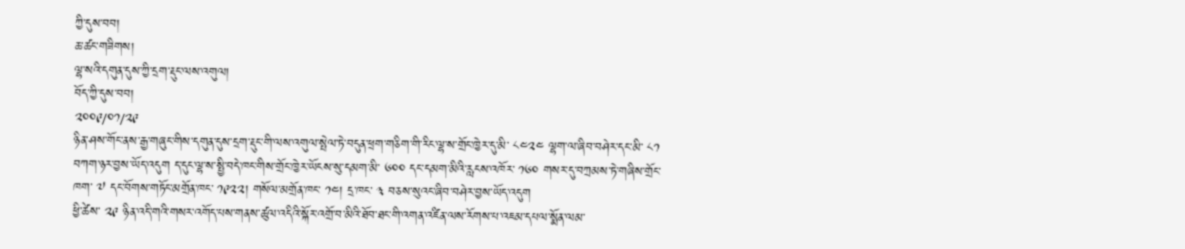ཀྱི་དུས་བབ།
ཆ་ཚང་གཟིགས།
ལྷ་སའི་དགུན་དུས་ཀྱི་དྲག་རྡུང་ལས་འགུལ།
བོད་ཀྱི་དུས་བབ།
༢༠༠༩/༠༡/༢༩
ཉིན་ཤས་གོང་ནས་རྒྱ་གཞུང་གིས་དགུན་དུས་དྲག་རྡུང་གི་ལས་འགུལ་སྤེལ་ཏེ་བདུན་ཕྲག་གཅིག་གི་རིང་ལྷ་ས་གྲོང་ཁྱེར་དུ་མི་ ༨༤༢༤ ལྷག་ལ་ཞིབ་བཤེར་དང་མི་ ༨༡ བཀག་ཉར་བྱས་ཡོད་འདུག ད་དུང་ལྷ་ས་སྤྱི་བདེ་ཁང་གིས་གྲོང་ཁྱེར་ཡོངས་སུ་དམག་མི་ ༦༠༠ དང་དམག་མིའི་རླངས་འཁོར་ ༡༦༠ གསར་དུ་བཀྲམས་ཏེ་གཞིས་གྲོང་ཁག་ ༧ དང་བོགས་གཏོང་མགྲོན་ཁང་ ༡༩༢༢། གསོལ་མགྲོན་ཁང་ ༡༤། དྲ་ཁང་ ༣ བཅས་སུའང་ཞིབ་བཤེར་བྱས་ཡོད་འདུག
ཕྱི་ཚེས་ ༢༩ ཉིན་འདི་གའི་གསར་འགོད་པས་གནས་ཚུལ་འདིའི་སྐོར་འགྲོ་བ་མིའི་ཐོབ་ཐང་གི་འགན་འཛིན་ལས་རོགས་པ་འཇམ་དཔལ་སྨོན་ལམ་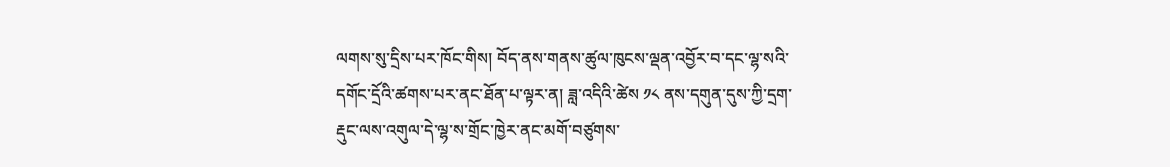ལགས་སུ་དྲིས་པར་ཁོང་གིས། བོད་ནས་གནས་ཚུལ་ཁུངས་ལྡན་འབྱོར་བ་དང་ལྷ་སའི་དགོང་དྲོའི་ཚགས་པར་ནང་ཐོན་པ་ལྟར་ན། ཟླ་འདིའི་ཚེས ༡༨ ནས་དགུན་དུས་ཀྱི་དྲག་རྡུང་ལས་འགུལ་དེ་ལྷ་ས་གྲོང་ཁྱེར་ནང་མགོ་བཙུགས་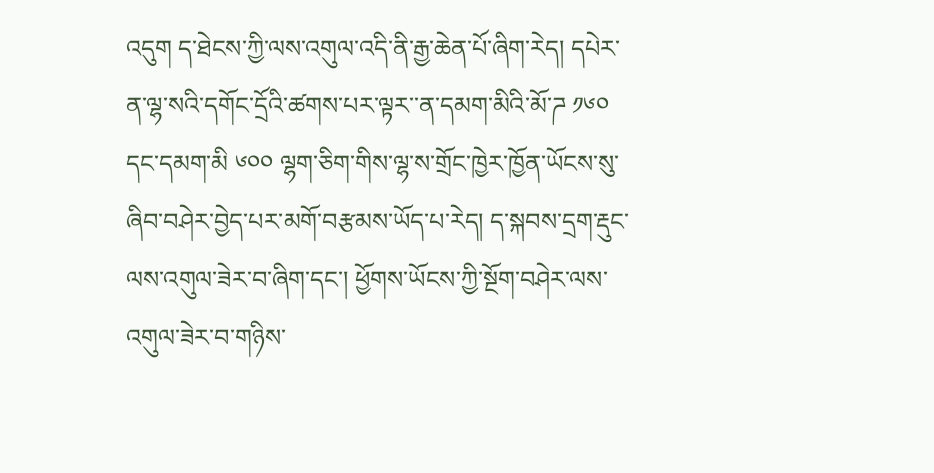འདུག ད་ཐེངས་ཀྱི་ལས་འགུལ་འདི་ནི་རྒྱ་ཆེན་པོ་ཞིག་རེད། དཔེར་ན་ལྷ་སའི་དགོང་དྲོའི་ཚགས་པར་ལྟར་་ན་དམག་མིའི་མོ་ཌ ༡༦༠ དང་དམག་མི ༦༠༠ ལྷག་ཅིག་གིས་ལྷ་ས་གྲོང་ཁྱེར་ཁྱོན་ཡོངས་སུ་ཞིབ་བཤེར་བྱེད་པར་མགོ་བརྩམས་ཡོད་པ་རེད། ད་སྐབས་དྲག་རྡུང་ལས་འགུལ་ཟེར་བ་ཞིག་དང་། ཕྱོགས་ཡོངས་ཀྱི་སྔོག་བཤེར་ལས་འགུལ་ཟེར་བ་གཉིས་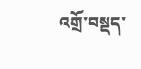འགྲོ་བསྡད་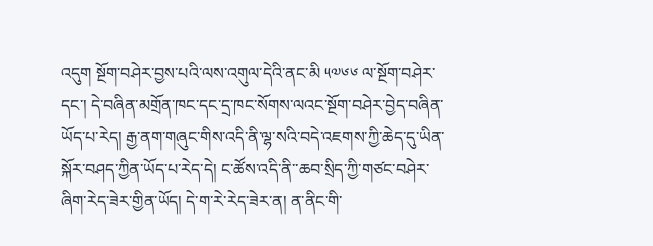འདུག སྔོག་བཤེར་བྱས་པའི་ལས་འགུལ་དེའི་ནང་མི ༥༧༦༦ ལ་སྔོག་བཤེར་དང་། དེ་བཞིན་མགྲོན་ཁང་དང་དྲ་ཁང་སོགས་ལའང་སྔོག་བཤེར་བྱེད་བཞིན་ཡོད་པ་རེད། རྒྱ་ནག་གཞུང་གིས་འདི་ནི་ལྷ་སའི་བདེ་འཇགས་ཀྱི་ཆེད་དུ་ཡིན་སྐོར་བཤད་ཀྱིན་ཡོད་པ་རེད་དེ། ང་ཚོས་འདི་ནི་་ཆབ་སྲིད་ཀྱི་གཙང་བཤེར་ཞིག་རེད་ཟེར་གྱིན་ཡོད། དེ་ག་རེ་རེད་ཟེར་ན། ན་ནིང་གི་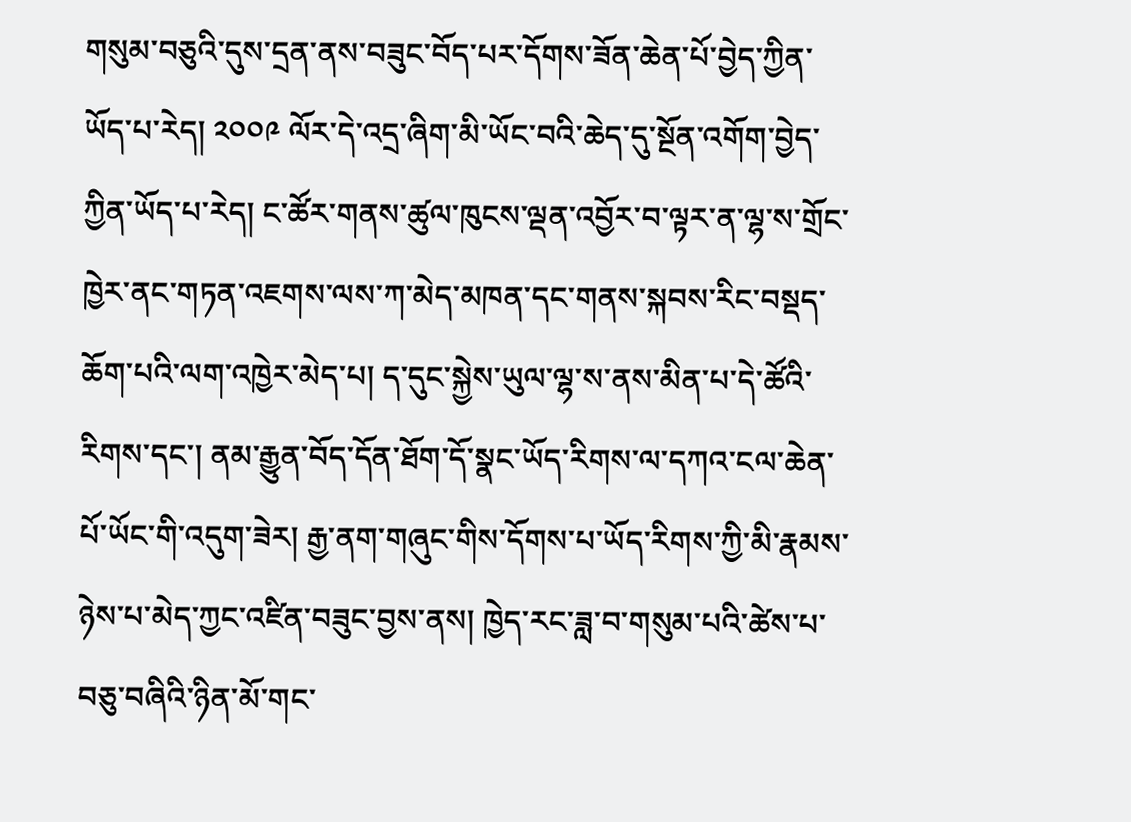གསུམ་བཅུའི་དུས་དྲན་ནས་བཟུང་བོད་པར་དོགས་ཟོན་ཆེན་པོ་བྱེད་ཀྱིན་ཡོད་པ་རེད། ༢༠༠༩ ལོར་དེ་འདྲ་ཞིག་མི་ཡོང་བའི་ཆེད་དུ་སྔོན་འགོག་བྱེད་ཀྱིན་ཡོད་པ་རེད། ང་ཚོར་གནས་ཚུལ་ཁུངས་ལྡན་འབྱོར་བ་ལྟར་ན་ལྷ་ས་གྲོང་ཁྱེར་ནང་གཏན་འཇགས་ལས་ཀ་མེད་མཁན་དང་གནས་སྐབས་རིང་བསྡད་ཆོག་པའི་ལག་འཁྱེར་མེད་པ། ད་དུང་སྐྱེས་ཡུལ་ལྷ་ས་ནས་མིན་པ་དེ་ཚོའི་རིགས་དང་། ནམ་རྒྱུན་བོད་དོན་ཐོག་དོ་སྣང་ཡོད་རིགས་ལ་དཀའ་ངལ་ཆེན་པོ་ཡོང་གི་འདུག་ཟེར། རྒྱ་ནག་གཞུང་གིས་དོགས་པ་ཡོད་རིགས་ཀྱི་མི་རྣམས་ཉེས་པ་མེད་ཀྱང་འཛིན་བཟུང་བྱས་ནས། ཁྱེད་རང་ཟླ་བ་གསུམ་པའི་ཚེས་པ་བཅུ་བཞིའི་ཉིན་མོ་གང་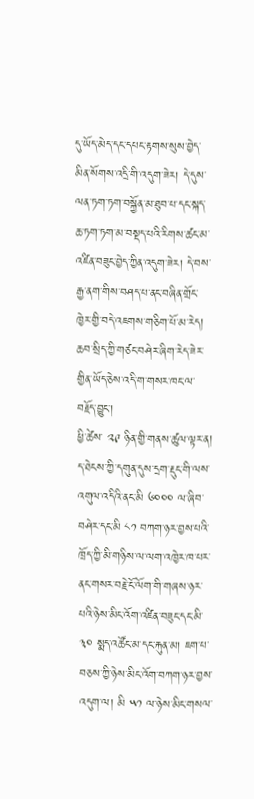དུ་ཡོད་མེད་དང་དཔང་རྟགས་སུས་བྱེད་མིན་སོགས་འདྲི་གི་འདུག་ཟེར། དེ་དུས་ལན་ཏག་ཏག་བསྐྱོན་མ་ཐུབ་པ་དང་སྐད་ཆ་ཏག་ཏག་མ་བསྡད་པའི་རིགས་ཚང་མ་འཛིན་བཟུང་བྱེད་ཀྱིན་འདུག་ཟེར། དེ་བས་རྒྱ་ནག་གིས་བཤད་པ་ནང་བཞིན་གྲོང་ཁྱེར་གྱི་བདེ་འཇགས་གཅིག་པོ་མ་རེད། ཆབ་སྲིད་ཀྱི་གཙང་བཤེར་ཞིག་རེད་ཟེར་གྱིན་ཡོད་ཅེས་འདི་ག་གསར་ཁང་ལ་བརྗོད་བྱུང་།
ཕྱི་ཚེས་ ༢༩ ཉིན་གྱི་གནས་ཚུལ་ལྟར་ན། ད་ཐེངས་ཀྱི་དགུན་དུས་དྲག་རྡུང་གི་ལས་འགུལ་འདིའི་ནང་མི ༦༠༠༠ ལ་ཞིབ་བཤེར་དང་མི ༨༡ བཀག་ཉར་བྱས་པའི་ཁྲོད་ཀྱི་མི་གཉིས་ལ་ལག་འཁྱེར་ཁ་པར་ནང་གསར་བརྗེ་ངོ་ལོག་གི་གཞས་ཉར་པའི་ཉེས་མིང་འོག་འཛིན་བཟུང་དང་མི་ ༣༠ སྨད་འཚོང་མ་དང་རྐུན་མ། ཇག་པ་བཅས་ཀྱི་ཉེས་མིང་འོག་བཀག་ཉར་བྱས་འདུག་ལ། མི ༥༡ ལ་ཉེས་མིང་གསལ་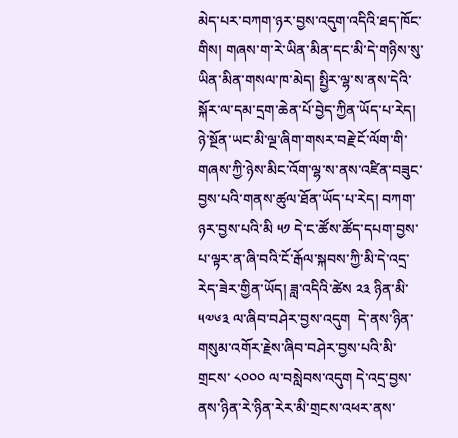མེད་པར་བཀག་ཉར་བྱས་འདུག་འདིའི་ཐད་ཁོང་གིས། གཞས་ག་རེ་ཡིན་མིན་དང་མི་དེ་གཉིས་སུ་ཡིན་མིན་གསལ་ཁ་མེད། སྤྱིར་ལྷ་ས་ནས་དེའི་སྐོར་ལ་དམ་དྲག་ཆེན་པོ་བྱེད་ཀྱིན་ཡོད་པ་རེད། ཉེ་སྔོན་ཡང་མི་ལྔ་ཞིག་གསར་བརྗེ་ངོ་ལོག་གི་གཞས་ཀྱི་ཉེས་མིང་འོག་ལྷ་ས་ནས་འཛིན་བཟུང་བྱས་པའི་གནས་ཚུལ་ཐོན་ཡོད་པ་རེད། བཀག་ཉར་བྱས་པའི་མི ༥༡ དེ་ང་ཚོས་ཚོད་དཔག་བྱས་པ་ལྟར་ན་ཞི་བའི་ངོ་རྒོལ་སྐབས་ཀྱི་མི་དེ་འདྲ་རེད་ཟེར་གྱིན་ཡོད། ཟླ་འདིའི་ཚེས ༢༣ ཉིན་མི་ ༥༧༦༣ ལ་ཞིབ་བཤེར་བྱས་འདུག  དེ་ནས་ཉིན་གསུམ་འགོར་རྗེས་ཞིབ་བཤེར་བྱས་པའི་མི་གྲངས་ ༨༠༠༠ ལ་བསླེབས་འདུག དེ་འདྲ་བྱས་ནས་ཉིན་རེ་ཉིན་རེར་མི་གྲངས་འཕར་ནས་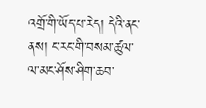འགྲོ་གི་ཡོད་པ་རེད། དེའི་ནང་ནས། ང་རང་གི་བསམ་ཚུལ་ལ་མང་ཤོས་ཤིག་ཆབ་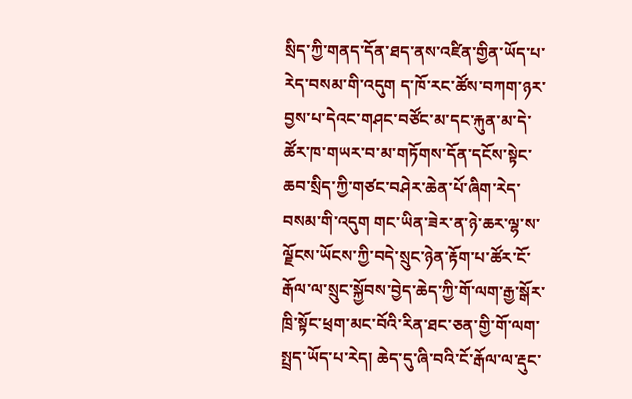སྲིད་ཀྱི་གནད་དོན་ཐད་ནས་འཛིན་གྱིན་ཡོད་པ་རེད་བསམ་གི་འདུག ད་ཁོ་རང་ཚོས་བཀག་ཉར་བྱས་པ་དེའང་གཤང་བཙོང་མ་དང་རྐུན་མ་དེ་ཚོར་ཁ་གཡར་བ་མ་གཏོགས་དོན་དངོས་སྟེང་ཆབ་སྲིད་ཀྱི་གཙང་བཤེར་ཆེན་པོ་ཞིག་རེད་བསམ་གི་འདུག གང་ཡིན་ཟེར་ན་ཉེ་ཆར་ལྷ་ས་ལྗོངས་ཡོངས་ཀྱི་བདེ་སྲུང་ཉེན་རྟོག་པ་ཚོར་ངོ་རྒོལ་ལ་སྲུང་སྐྱོབས་བྱེད་ཆེད་ཀྱི་གོ་ལག་རྒྱ་སྒོར་ཁྲི་སྟོང་ཕྲག་མང་བོའི་རིན་ཐང་ཅན་གྱི་གོ་ལག་སྤྲད་ཡོད་པ་རེད། ཆེད་དུ་ཞི་བའི་ངོ་རྒོལ་ལ་རྡུང་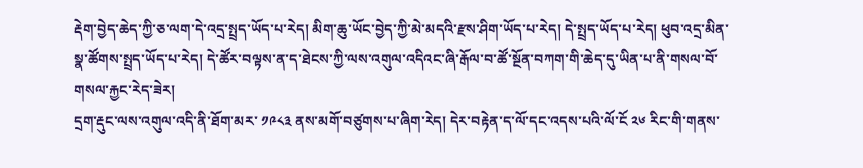རྡེག་བྱེད་ཆེད་ཀྱི་ཅ་ལག་དེ་འདྲ་སྤྲད་ཡོད་པ་རེད། མིག་ཆུ་ཡོང་བྱེད་ཀྱི་མེ་མདའི་རྫས་ཤིག་ཡོད་པ་རེད། དེ་སྤྲད་ཡོད་པ་རེད། ཕུབ་འདྲ་མིན་སྣ་ཚོགས་སྤྲད་ཡོད་པ་རེད། དེ་ཚོར་བལྟས་ན་ད་ཐེངས་ཀྱི་ལས་འགུལ་འདིའང་ཞི་རྒོལ་བ་ཚོ་སྔོན་བཀག་གི་ཆེད་དུ་ཡིན་པ་ནི་གསལ་བོ་གསལ་རྐྱང་རེད་ཟེར།
དྲག་རྡུང་ལས་འགུལ་འདི་ནི་ཐོག་མར་ ༡༩༨༣ ནས་མགོ་བཙུགས་པ་ཞིག་རེད། དེར་བརྟེན་ད་ལོ་དང་འདས་པའི་ལོ་ངོ ༢༦ རིང་གི་གནས་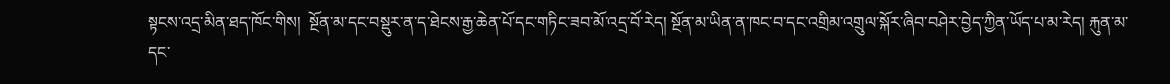སྟངས་འདྲ་མིན་ཐད་ཁོང་གིས།  སྔོན་མ་དང་བསྡུར་ན་ད་ཐེངས་རྒྱ་ཆེན་པོ་དང་གཏིང་ཟབ་མོ་འདྲ་བོ་རེད། སྔོན་མ་ཡིན་ན་ཁང་བ་དང་འགྲིམ་འགྲུལ་སྐོར་ཞིབ་བཤེར་བྱེད་ཀྱིན་ཡོད་པ་མ་རེད། རྐུན་མ་དང་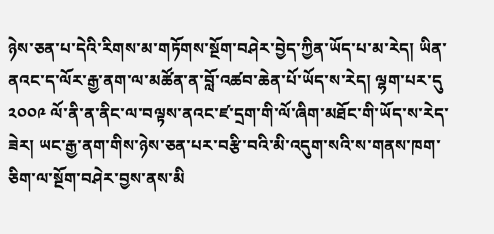ཉེས་ཅན་པ་དེའི་རིགས་མ་གཏོགས་སྔོག་བཤེར་བྱེད་ཀྱིན་ཡོད་པ་མ་རེད། ཡིན་ནའང་ད་ལོར་རྒྱ་ནག་ལ་མཚོན་ན་བློ་འཚབ་ཆེན་པོ་ཡོད་ས་རེད། ལྷག་པར་དུ ༢༠༠༩ ལོ་ནི་ན་ནིང་ལ་བལྟས་ནའང་ཛ་དྲག་གི་ལོ་ཞིག་མཐོང་གི་ཡོད་ས་རེད་ཟེར། ཡང་རྒྱ་ནག་གིས་ཉེས་ཅན་པར་བརྩི་བའི་མི་འདུག་སའི་ས་གནས་ཁག་ཅིག་ལ་སྔོག་བཤེར་བྱས་ནས་མི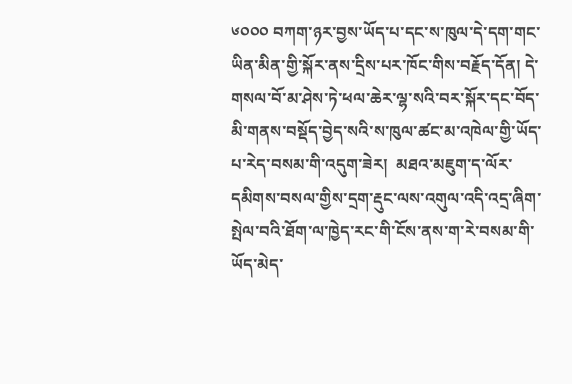༦༠༠༠ བཀག་ཉར་བྱས་ཡོད་པ་དང་ས་ཁུལ་དེ་དག་གང་ཡིན་མིན་གྱི་སྐོར་ནས་དྲིས་པར་ཁོང་གིས་བརྗོད་དོན། དེ་གསལ་བོ་མ་ཤེས་ཏེ་ཕལ་ཆེར་ལྷ་སའི་བར་སྐོར་དང་བོད་མི་གནས་བསྡོད་བྱེད་སའི་ས་ཁུལ་ཚང་མ་འཁེལ་གྱི་ཡོད་པ་རེད་བསམ་གི་འདུག་ཟེར།  མཐའ་མཇུག་ད་ལོར་དམིགས་བསལ་གྱིས་དྲག་རྡུང་ལས་འགུལ་འདི་འདྲ་ཞིག་སྤེལ་བའི་ཐོག་ལ་ཁྱེད་རང་གི་ངོས་ནས་ག་རེ་བསམ་གི་ཡོད་མེད་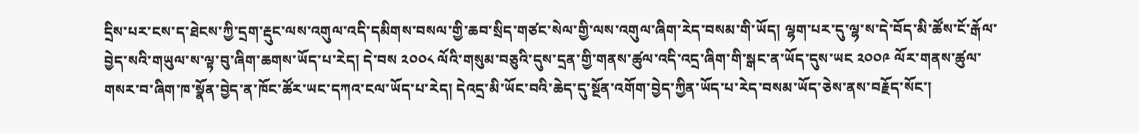དྲིས་པར་ངས་ད་ཐེངས་ཀྱི་དྲག་རྡུང་ལས་འགུལ་འདི་དམིགས་བསལ་གྱི་ཆབ་སྲིད་གཙང་སེལ་གྱི་ལས་འགུལ་ཞིག་རེད་བསམ་གི་ཡོད། ལྷག་པར་དུ་ལྷ་ས་དེ་བོད་མི་ཚོས་ངོ་རྒོལ་བྱེད་སའི་གཡུལ་ས་ལྟ་བུ་ཞིག་ཆགས་ཡོད་པ་རེད། དེ་བས ༢༠༠༨ ལོའི་གསུམ་བཅུའི་དུས་དྲན་གྱི་གནས་ཚུལ་འདི་འདྲ་ཞིག་གི་སྒང་ན་ཡོད་དུས་ཡང ༢༠༠༩ ལོར་གནས་ཚུལ་གསར་བ་ཞིག་ཁ་སྣོན་བྱེད་ན་ཁོང་ཚོར་ཡང་དཀའ་ངལ་ཡོད་པ་རེད། དེའདྲ་མི་ཡོང་བའི་ཆེད་དུ་སྔོན་འགོག་བྱེད་ཀྱིན་ཡོད་པ་རེད་བསམ་ཡོད་ཅེས་ནས་བརྗོད་སོང་།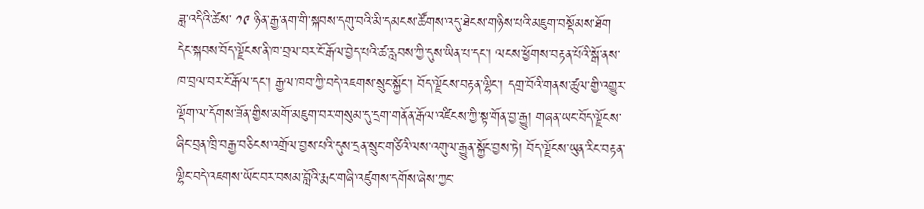ཟླ་འདིའི་ཚེས་ ༡༩ ཉིན་རྒྱ་ནག་གི་སྐབས་དགུ་བའི་མི་དམངས་ཚོགས་འདུ་ཐེངས་གཉིས་པའི་མཇུག་བསྡོམས་ཐོག དེང་སྐབས་བོད་ལྗོངས་ནི་ཁ་བྲལ་བར་ངོ་རྒོལ་བྱེད་པའི་ཚ་རླབས་ཀྱི་དུས་ཡིན་པ་དང་། ལངས་ཕྱོགས་བརྟན་པོའི་སྒོ་ནས་ཁ་བྲལ་བར་ངོ་རྒོལ་དང་། རྒྱལ་ཁབ་ཀྱི་བདེ་འཇགས་སྲུང་སྐྱོང་། བོད་ལྗོངས་བརྟན་ལྷིང་། དགྲ་བོའི་གནས་ཚུལ་གྱི་འགྱུར་ལྡོག་ལ་དོགས་ཟོན་གྱིས་མགོ་མཇུག་བར་གསུམ་དུ་དྲག་གནོན་རྒོལ་འཛིངས་ཀྱི་སྟ་གོན་བྱ་རྒྱུ། གཞན་ཡང་བོད་ལྗོངས་ཞིང་བྲན་ཁྲི་བརྒྱ་བཅིངས་འགྲོལ་བྱས་པའི་དུས་དྲན་སྲུང་གཙིའི་ལས་འགུལ་རྒྱུན་སྐྱོང་བྱས་ཏེ། བོད་ལྗོངས་ཡུན་རིང་བརྟན་ལྷིང་བདེ་འཇགས་ཡོང་བར་བསམ་བློའི་རྨང་གཞི་འཛུགས་དགོས་ཞེས་ཀྱང་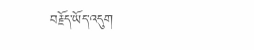བརྗོད་ཡོད་འདུག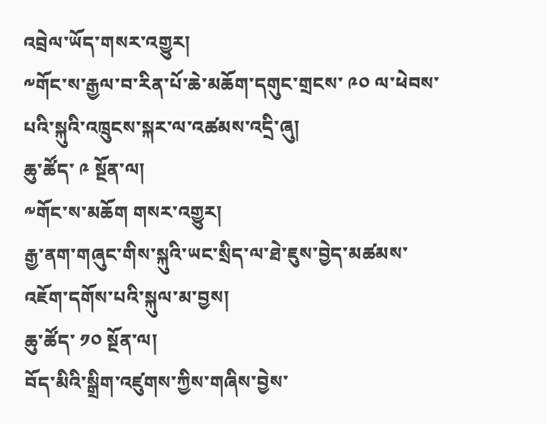འབྲེལ་ཡོད་གསར་འགྱུར།
༸གོང་ས་རྒྱལ་བ་རིན་པོ་ཆེ་མཆོག་དགུང་གྲངས་ ༩༠ ལ་ཕེབས་པའི་སྐུའི་འཁྲུངས་སྐར་ལ་འཚམས་འདྲི་ཞུ།
ཆུ་ཚོད་ ༩ སྔོན་ལ།
༸གོང་ས་མཆོག གསར་འགྱུར།
རྒྱ་ནག་གཞུང་གིས་སྐུའི་ཡང་སྲིད་ལ་ཐེ་ཇུས་བྱེད་མཚམས་འཇོག་དགོས་པའི་སྐུལ་མ་བྱས།
ཆུ་ཚོད་ ༡༠ སྔོན་ལ།
བོད་མིའི་སྒྲིག་འཛུགས་ཀྱིས་གཞིས་བྱེས་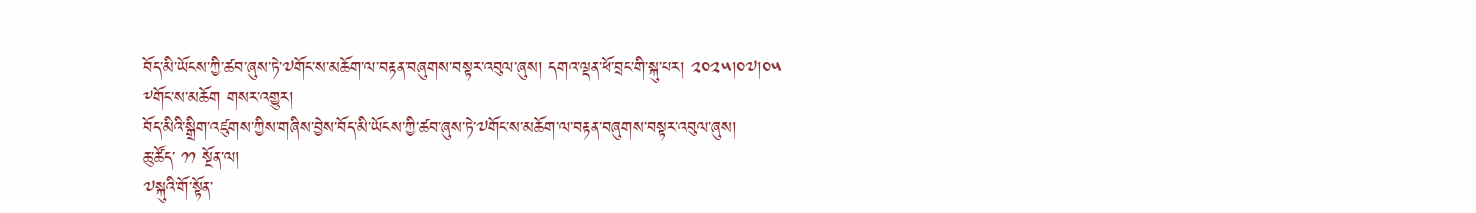བོད་མི་ཡོངས་ཀྱི་ཚབ་ཞུས་ཏེ་༧གོང་ས་མཆོག་ལ་བརྟན་བཞུགས་བསྟར་འབུལ་ཞུས། དགའ་ལྡན་ཕོ་བྲང་གི་སྐུ་པར། ༢༠༢༥།༠༧།༠༥
༸གོང་ས་མཆོག གསར་འགྱུར།
བོད་མིའི་སྒྲིག་འཛུགས་ཀྱིས་གཞིས་བྱེས་བོད་མི་ཡོངས་ཀྱི་ཚབ་ཞུས་ཏེ་༧གོང་ས་མཆོག་ལ་བརྟན་བཞུགས་བསྟར་འབུལ་ཞུས།
ཆུ་ཚོད་ ༡༡ སྔོན་ལ།
༧སྐུའི་གོ་སྟོན་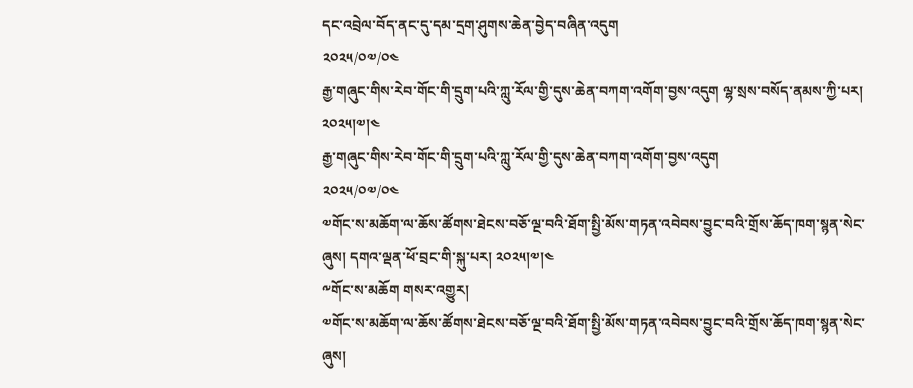དང་འབྲེལ་བོད་ནང་དུ་དམ་དྲག་ཤུགས་ཆེན་བྱེད་བཞིན་འདུག
༢༠༢༥/༠༧/༠༤
རྒྱ་གཞུང་གིས་རེབ་གོང་གི་དྲུག་པའི་ཀླུ་རོལ་གྱི་དུས་ཆེན་བཀག་འགོག་བྱས་འདུག ལྷ་སྲས་བསོད་ནམས་ཀྱི་པར། ༢༠༢༥།༧།༤
རྒྱ་གཞུང་གིས་རེབ་གོང་གི་དྲུག་པའི་ཀླུ་རོལ་གྱི་དུས་ཆེན་བཀག་འགོག་བྱས་འདུག
༢༠༢༥/༠༧/༠༤
༧གོང་ས་མཆོག་ལ་ཆོས་ཚོགས་ཐེངས་བཅོ་ལྔ་བའི་ཐོག་སྤྱི་མོས་གཏན་འབེབས་བྱུང་བའི་གྲོས་ཆོད་ཁག་སྙན་སེང་ཞུས། དགའ་ལྡན་ཕོ་བྲང་གི་སྐུ་པར། ༢༠༢༥།༧།༤
༸གོང་ས་མཆོག གསར་འགྱུར།
༧གོང་ས་མཆོག་ལ་ཆོས་ཚོགས་ཐེངས་བཅོ་ལྔ་བའི་ཐོག་སྤྱི་མོས་གཏན་འབེབས་བྱུང་བའི་གྲོས་ཆོད་ཁག་སྙན་སེང་ཞུས།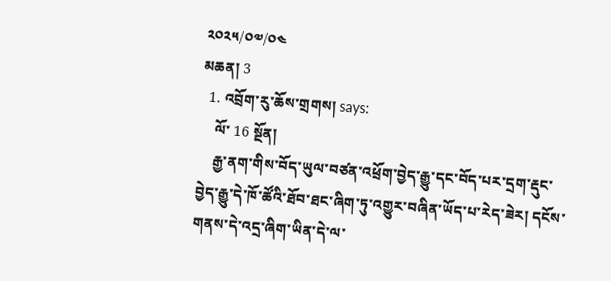༢༠༢༥/༠༧/༠༤
མཆན། 3
  1. འབྲོག་རུ་ཆོས་གྲགས། says:
    ལོ་ 16 སྔོན།
    རྒྱ་ནག་གིས་བོད་ཡུལ་བཙན་འཕྲོག་བྱེད་རྒྱུ་དང་བོད་པར་དྲག་རྡུང་བྱེད་རྒྱུ་དེ་ཁོ་ཚོའི་ཐོབ་ཐང་ཞིག་ཏུ་འགྱུར་བཞིན་ཡོད་པ་རེད་ཟེར། དངོས་གནས་དེ་འདྲ་ཞིག་ཡིན་དེ་ལ་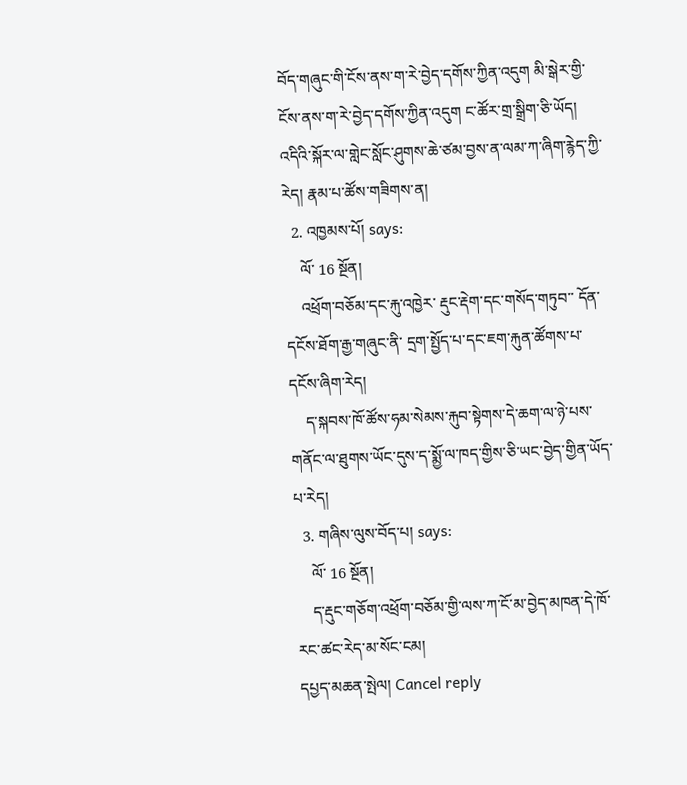བོད་གཞུང་གི་ངོས་ནས་ག་རེ་བྱེད་དགོས་ཀྱིན་འདུག མི་སྒེར་གྱི་ངོས་ནས་ག་རེ་བྱེད་དགོས་ཀྱིན་འདུག ང་ཚོར་གྲ་སྒྲིག་ཅི་ཡོད། འདིའི་སྐོར་ལ་གླེང་སློང་ཤུགས་ཆེ་ཙམ་བྱས་ན་ལམ་ཀ་ཞིག་རྙེད་ཀྱི་རེད། རྣམ་པ་ཚོས་གཟིགས་ན།
  2. འཁྱམས་པོ། says:
    ལོ་ 16 སྔོན།
    འཕྲོག་བཅོམ་དང་རྐུ་འཁྱེར་ རྡུང་རྡེག་དང་གསོད་གཏུབ་་ དོན་དངོས་ཐོག་རྒྱ་གཞུང་ནི་ དྲག་སྤྱོད་པ་དང་ཇག་རྐུན་ཚོགས་པ་དངོས་ཞིག་རེད།
    ད་སྐབས་ཁོ་ཚོས་ཧམ་སེམས་རྐུབ་སྟེགས་དེ་ཆག་ལ་ཉེ་པས་གནོང་ལ་ཐུགས་ཡོང་དུས་ད་སྨྱོ་ལ་ཁད་གྱིས་ཅི་ཡང་བྱེད་གྱིན་ཡོད་པ་རེད།
  3. གཞིས་ལུས་བོད་པ། says:
    ལོ་ 16 སྔོན།
    ད་རྡུང་གཅོག་འཕྲོག་བཅོམ་གྱི་ལས་ཀ་ངོ་མ་བྱེད་མཁན་དེ་ཁོ་རང་ཚང་རེད་མ་སོང་ངམ།
དཔྱད་མཆན་སྤེལ། Cancel reply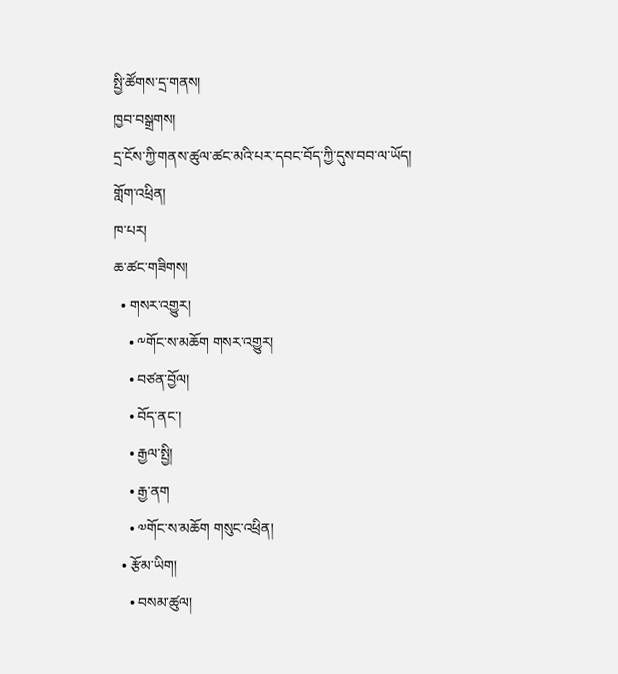སྤྱི་ཚོགས་དྲ་གནས།
ཁྱབ་བསྒྲགས།
དྲ་ངོས་ཀྱི་གནས་ཚུལ་ཚང་མའི་པར་དབང་བོད་ཀྱི་དུས་བབ་ལ་ཡོད།
གློག་འཕྲིན།
ཁ་པར།
ཆ་ཚང་གཟིགས།
  • གསར་འགྱུར།
    • ༸གོང་ས་མཆོག གསར་འགྱུར།
    • བཙན་བྱོལ།
    • བོད་ནང་།
    • རྒྱལ་སྤྱི།
    • རྒྱ་ནག
    • ༧གོང་ས་མཆོག གསུང་འཕྲིན།
  • རྩོམ་ཡིག།
    • བསམ་ཚུལ།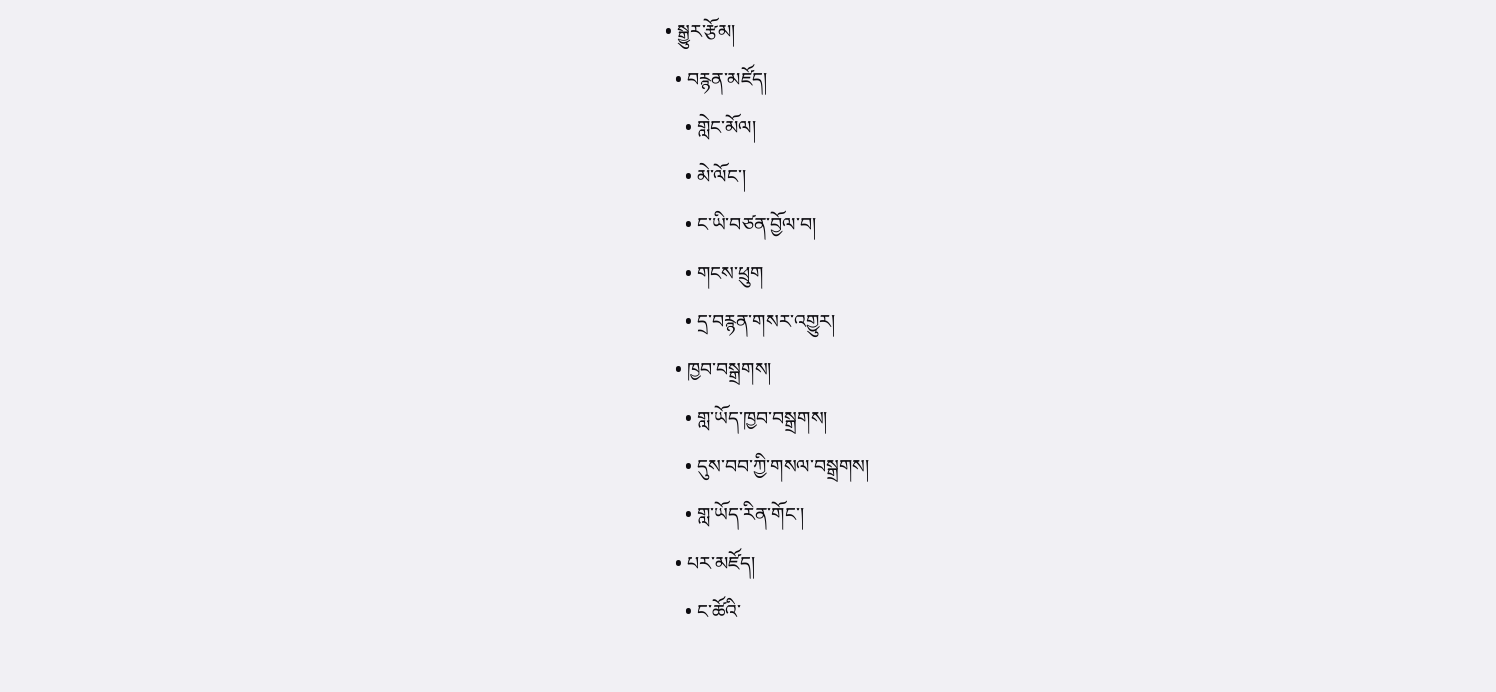• སྒྱུར་རྩོམ།
  • བརྙན་མཛོད།
    • གླེང་མོལ།
    • མེ་ལོང་།
    • ང་ཡི་བཙན་བྱོལ་བ།
    • གངས་ཕྲུག
    • དྲ་བརྙན་གསར་འགྱུར།
  • ཁྱབ་བསྒྲགས།
    • གླ་ཡོད་ཁྱབ་བསྒྲགས།
    • དུས་བབ་ཀྱི་གསལ་བསྒྲགས།
    • གླ་ཡོད་རིན་གོང་།
  • པར་མཛོད།
    • ང་ཚོའི་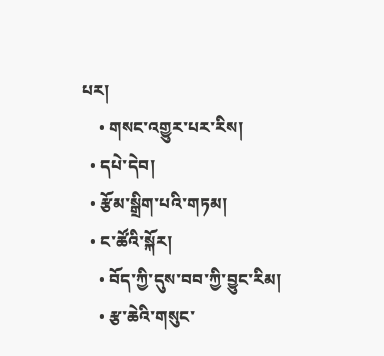པར།
    • གསང་འགྱུར་པར་རིས།
  • དཔེ་དེབ།
  • རྩོམ་སྒྲིག་པའི་གཏམ།
  • ང་ཚོའི་སྐོར།
    • བོད་ཀྱི་དུས་བབ་ཀྱི་བྱུང་རིམ།
    • རྩ་ཆེའི་གསུང་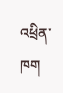འཕྲིན་ཁག